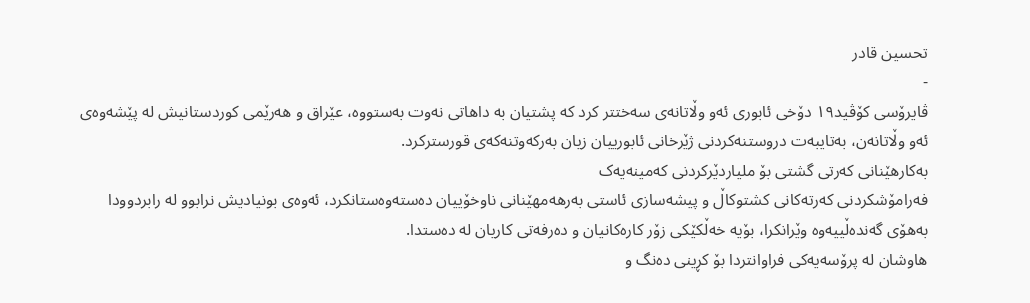تحسین قادر
-
ڤایرۆسی کۆڤید١٩ دۆخی ئابوری ئەو وڵاتانەی سەختتر کرد کە پشتیان بە داھاتی نەوت بەستووە، عێراق و ھەرێمی کوردستانیش لە پێشەوەی ئەو وڵاتانەن، بەتایبەت دروستنەکردنی ژێرخانی ئابورییان زیان بەرکەوتنەکەی قورسترکرد.
بەکارھێنانی کەرتی گشتی بۆ ملیاردێرکردنی کەمینەیەک
فەرامۆشکردنی کەرتەکانی کشتوکاڵ و پیشەسازی ئاستی بەرھەمھێنانی ناوخۆییان دەستەوەستانکرد، ئەوەی بونیادیش نرابوو لە رابردوودا بەھۆی گەندەڵییەوە وێرانکرا، بۆیە خەڵکێکی زۆر کارەکانیان و دەرفەتی کاریان لە دەستدا.
ھاوشان لە پرۆسەیەکی فراوانتردا بۆ کڕینی دەنگ و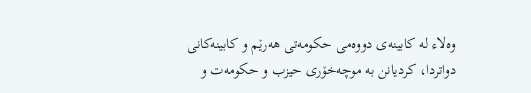وەلاء لە کابینەی دووەمی حکومەتی ھەرێم و کابینەکانی دواتردا، کردیانن بە موچەخۆری حیزب و حکومەت و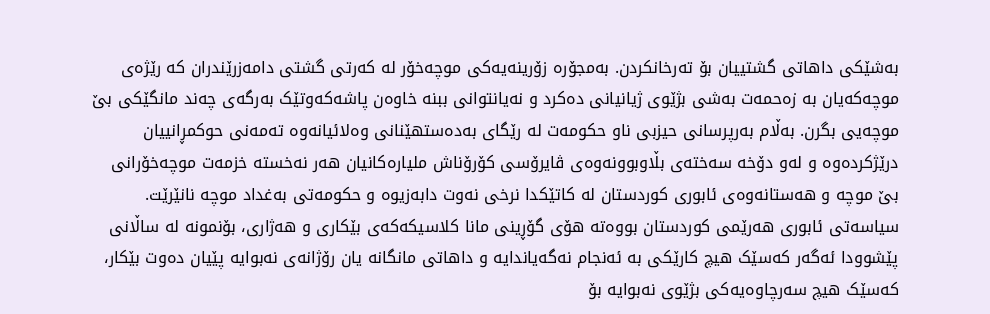بەشێکی داھاتی گشتییان بۆ تەرخانکردن. بەمجۆرە زۆرینەیەکی موچەخۆر لە کەرتی گشتی دامەزرێندران کە رێژەی موچەکەیان بە زەحمەت بەشی بژێوی ژیانیانی دەکرد و نەیانتوانی ببنە خاوەن پاشەکەوتێک بەرگەی چەند مانگێکی بێ موچەیی بگرن. بەڵام بەرپرسانی حیزبی ناو حکومەت لە رێگای بەدەستھێنانی وەلائیانەوە تەمەنی حوکمڕانییان درێژکردەوە و لەو دۆخە سەختەی بڵاوبوونەوەی ڤایرۆسی کۆرۆناش ملیارەکانیان ھەر نەخستە خزمەت موچەخۆرانی بێ موچە و ھەستانەوەی ئابوری کوردستان لە کاتێکدا نرخی نەوت دابەزیوە و حکومەتی بەغداد موچە نانێرێت.
سیاسەتی ئابوری ھەرێمی کوردستان بووەتە ھۆی گۆڕینی مانا کلاسیکەکەی بێکاری و ھەژاری، بۆنمونە لە ساڵانی پێشوودا ئەگەر کەسێک ھیچ کارێکی بە ئەنجام نەگەیاندایە و داھاتی مانگانە یان رۆژانەی نەبوایە پێیان دەوت بێکار، کەسێک ھیچ سەرچاوەیەکی بژێوی نەبوایە بۆ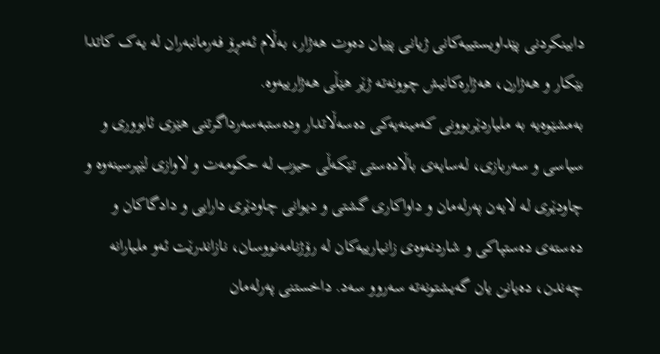دابینکردنی پێداویستییەکانی ژیانی پێیان دەوت ھەژار، بەڵام ئەمڕۆ فەرمانبەران لە یەک کاتدا بێکار و ھەژارن، ھەژارەکانیش چوونەتە ژێر ھێڵی ھەژارییەوە.
بەمشێوەیە بە ملیاردێربوونی کەمینەیەکی دەسەڵاتدار ودەستبەسەرداگرتنی ھێزی ئابووری و سیاسی و سەربازی، لەسایەی باڵادەستی تێکەڵی حیزب لە حکومەت و لاوازی لێپرسینەوە و چاودێری لە لایەن پەرلەمان و داواکاری گشتی و دیوانی چاودێری دارایی و دادگاکان و دەستەی دەستپاکی و شاردنەوەی زانیارییەکان لە رۆژنامەنووسان، نازاندرێت ئەو ملیارانە چەندن، دەیانن یان گەیشتونەتە سەروو سەد. داخستنی پەرلەمان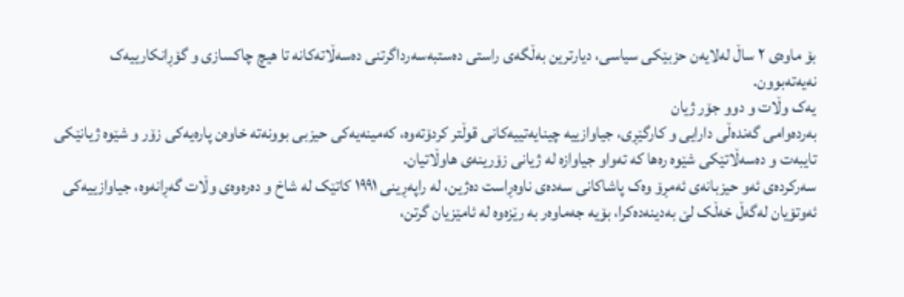بۆ ماوەی ٢ ساڵ لەلایەن حزبێکی سیاسی، دیارترین بەڵگەی راستی دەستبەسەرداگرتنی دەسەڵاتەکانە تا ھیچ چاکسازی و گۆڕانکارییەک نەیەتەبوون.
یەک وڵات و دوو جۆر ژیان
بەردەوامی گەندەڵی دارایی و کارگێڕی، جیاوازییە چینایەتییەکانی قوڵتر کردۆتەوە، کەمینەیەکی حیزبی بوونەتە خاوەن پارەیەکی زۆر و شێوە ژیانێکی تایبەت و دەسەڵاتێکی شێوە رەھا کە تەواو جیاوازە لە ژیانی زۆرینەی ھاوڵاتیان.
سەرکردەی ئەو حیزبانەی ئەمڕۆ وەک پاشاکانی سەدەی ناوەڕاست دەژین، لە راپەڕینی ١٩٩١ کاتێک لە شاخ و دەرەوەی وڵات گەڕانەوە، جیاوازییەکی ئەوتۆیان لەگەڵ خەڵک لێ بەدینەدەکرا، بۆیە جەماوەر بە رێزەوە لە ئامێزیان گرتن،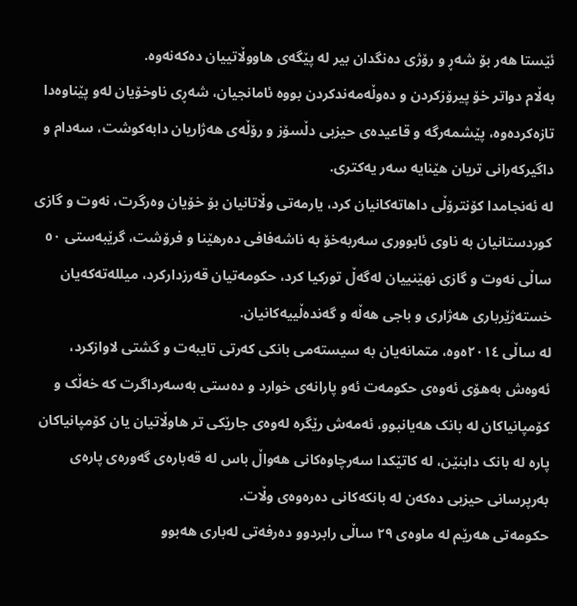ئێستا ھەر بۆ شەڕ و رۆژی دەنگدان بیر لە پێگەی ھاووڵاتییان دەکەنەوە.
بەڵام دواتر خۆ پیرۆزکردن و دەوڵەمەندکردن بووە ئامانجیان، شەڕی ناوخۆیان لەو پێناوەدا تازەکردەوە، پێشمەرگە و قاعیدەی حیزبی دڵسۆز و رۆڵەی ھەژاریان دابەکوشت، سەدام و داگیرکەرانی تریان ھێنایە سەر یەکتری.
لە ئەنجامدا کۆنترۆڵی داھاتەکانیان کرد، یارمەتی وڵاتانیان بۆ خۆیان وەرگرت، نەوت و گازی کوردستانیان بە ناوی ئابووری سەربەخۆ بە ناشەفافی دەرھێنا و فرۆشت، گرێبەستی ٥٠ ساڵی نەوت و گازی نھێنییان لەگەڵ تورکیا کرد، حکومەتیان قەرزدارکرد، میللەتەکەیان خستەژێرباری ھەژاری و باجی ھەڵە و گەندەڵییەکانیان.
لە ساڵی ٢٠١٤ەوە، متمانەیان بە سیستەمی بانکی کەرتی تایبەت و گشتی لاوازکرد، ئەوەش بەھۆی ئەوەی حکومەت ئەو پارانەی خوارد و دەستی بەسەرداگرت کە خەڵک و کۆمپانیاکان لە بانک ھەیانبوو، ئەمەش رێگرە لەوەی جارێکی تر ھاوڵاتیان یان کۆمپانیاکان پارە لە بانک دابنێن، لە کاتێکدا سەرچاوەکانی ھەواڵ باس لە قەبارەی گەورەی پارەی بەرپرسانی حیزبی دەکەن لە بانکەکانی دەرەوەی وڵات.
حکومەتی ھەرێم لە ماوەی ٢٩ ساڵی رابردوو دەرفەتی لەباری ھەبوو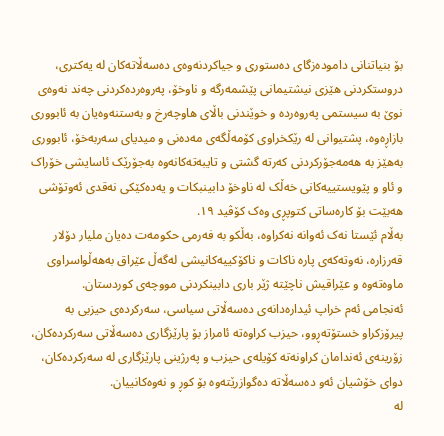بۆ بنیاتنانی دامودەزگای دەستوری و جیاکردنەوەی دەسەڵاتەکان لە یەکتری، دروستکردنی ھێزی نیشتیمانی پێشمەرگە و ناوخۆ، پەروەردەکردنی چەند نەوەی نوێ بە سیستمی پەروەردە و خوێندنی باڵای ھاوچەرخ و بەستنەوەیان بە ئابووری بازاڕەوە، پشتیوانی لە رێکخراوی کۆمەڵگەی مەدەنی و میدیای سەربەخۆ، ئابووری بەھێز بە ھەمەجۆرکردنی کەرتە گشتی و تایبەتەکانەوە بەجۆرێک ئاسایشی خۆراک و ئاو و پێویستییەکانی خەڵک لە ناوخۆ دابینبکات و یەدەکێکی نەقدی ئەوتۆشی ھەبێت بۆ کارەساتی کتوپڕی وەک کۆڤید ١٩.
بەڵام ئێستا نەک ئەوانە نەکراوە، بەڵکو بە فەرمی حکومەت دەیان ملیار دۆلار قەرزارە، نەوتەکەی پارە ناکات و ناکۆکییەکانیشی لەگەڵ عێراق بەھەڵواسراوی ماوەتەوە و عێراقیش ناچێتە ژێر باری دابینکردنی مووچەی کوردستان.
ئەنجامی ئەم خراپ ئیدارەدانەی دەسەڵاتی سیاسی، سەرکردەی حیزبی بە پیرۆزکراو خستۆتەڕوو، حیزب کراوەتە ئامراز بۆ پارێزگاری دەسەڵاتی سەرکردەکان، زۆرینەی ئەندامان کراونەتە کۆیلەی حیزب و پەرژینی پارێزگاری لە سەرکردەکان، دوای خۆشیان ئەو دەسەڵاتە دەگوازرێتەوە بۆ کوڕ و نەوەکانییان.
لە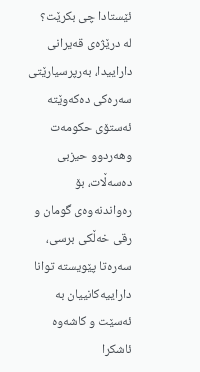ئێستادا چی بکرێت؟
لە درێژەی قەیرانی داراییدا، بەرپرسیارێتی سەرەکی دەکەوێتە ئەستۆی حکومەت وھەردوو حیزبی دەسەڵات، بۆ رەواندنەوەی گومان و رقی خەڵکی برسی، سەرەتا پێویستە توانا داراییەکانییان بە ئەسێت و کاشەوە ئاشکرا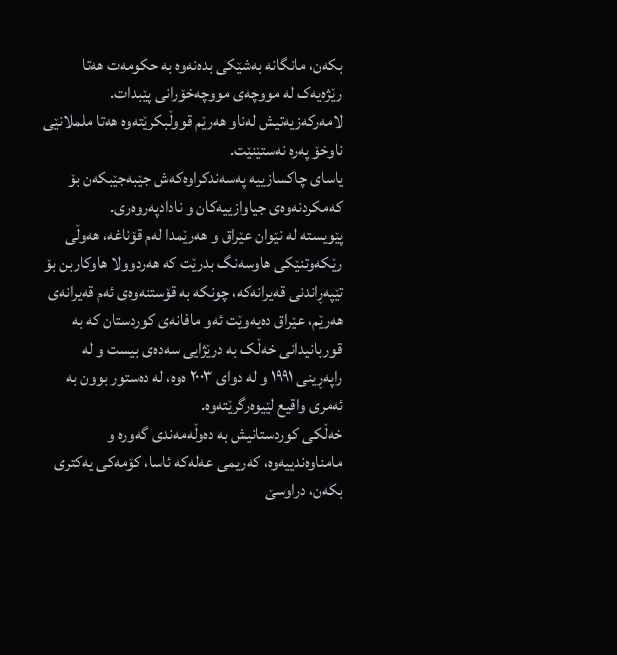بکەن، مانگانە بەشێکی بدەنەوە بە حکومەت ھەتا رێژەیەک لە مووچەی مووچەخۆرانی پێبدات. لامەرکەزیەتیش لەناو ھەرێم قووڵبکرێتەوە ھەتا ململانێی ناوخۆ پەرە نەستێنێت.
یاسای چاکسازییە پەسەندکراوەکەش جێبەجێبکەن بۆ کەمکردنەوەی جیاوازییەکان و نادادپەروەری.
پێویستە لە نێوان عێراق و ھەرێمدا لەم قۆناغە، ھەوڵی رێکەوتنێکی ھاوسەنگ بدرێت کە ھەردوولا ھاوکاربن بۆ تێپەڕاندنی قەیرانەکە، چونکە بە قۆستنەوەی ئەم قەیرانەی ھەرێم، عێراق دەیەوێت ئەو مافانەی کوردستان کە بە قوربانیدانی خەڵک بە درێژایی سەدەی بیست و لە راپەڕینی ١٩٩١ و لە دوای ٢٠٠٣ ەوە، لە دەستور بوون بە ئەمری واقیع لێیوەرگرێتەوە.
خەڵکی کوردستانیش بە دەوڵەمەندی گەورە و مامناوەندییەوە، کەریمی عەلەکە ئاسا، کۆمەکی یەکتری بکەن، دراوسێ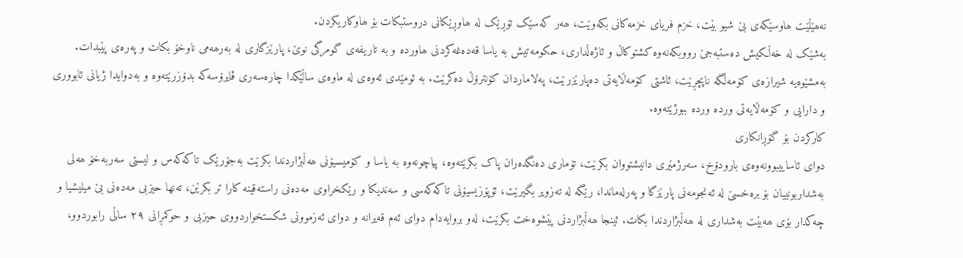نەھێڵێت ھاوسێکەی بێ شیو بێت، خزم فریای خزمەکانی بکەوێت، ھەر کەسێک تۆڕێک لە ھاوڕێکانی دروستبکات بۆ ھاوکاریکردن.
بەشێک لە خەڵکیش دەستبەجێ رووبکەنەوە کشتوکاڵ و ئاژەڵداری، حکومەتیش بە یاسا قەدەغەکردنی ھاوردە و بە تاریفەی گومرگی نوێ، پارێزگاری لە بەرھەمی ناوخۆ بکات و پەرەی پێبدات.
بەمشێوەیە شیرازەی کۆمەڵگە ناپچڕێت، ئاشتی کۆمەڵایەتی دەپارێزرێت، پەلاماردان کۆنترۆڵ دەکرێت. بە ئومێدی ئەوەی لە ماوەی ساڵێکدا چارەسەری ڤایرۆسەکە بدۆزرێتەوە و بەدوایدا ژیانی ئابووری و دارایی و کۆمەڵایەتی وردە وردە ببوژێتەوە.
کارکردن بۆ گۆڕانکاری
دوای ئاساییبوونەوەی بارودۆخ، سەرژمێری دانیشتووان بکرێت، تۆماری دەنگدەران پاک بکرێتەوە، پیاچونەوە بە یاسا و کۆمیسیۆنی ھەڵبژاردندا بکرێت بەجۆرێک تاکەکەس و لیستی سەربەخۆ ھەلی بەشداربونییان بۆ برەخسێ لە ئەنجومەنی پارێزگا و پەرلەماندا، رێگە لە تەزویر بگیرێت، ئۆپۆزیسیۆنی تاکەکەسی و سەندیکا و رێکخراوی مەدەنی راستەقینە کارا تر بکرێن، تەنھا حیزبی مەدەنی بێ میلیشیا و چەکدار بۆی ھەبێت بەشداری لە ھەڵبژاردندا بکات. ئینجا ھەڵبژاردنی پێشوەخت بکرێت، لەو بروایەدام دوای ئەم قەیرانە و دوای ئەزموونی شکستخواردووی حیزبی و حوکمڕانی ٢٩ ساڵی رابوردوو،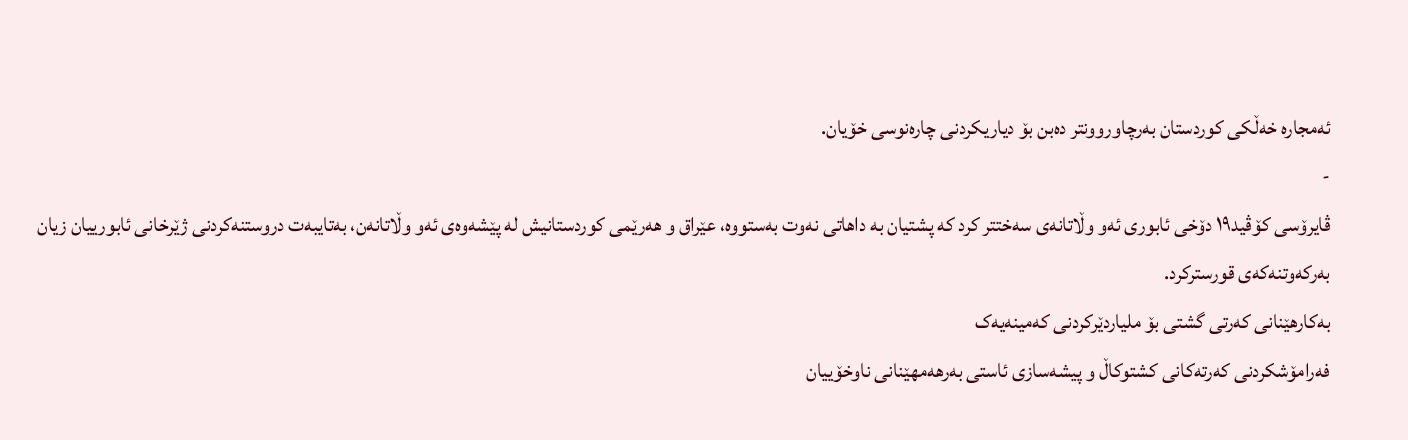ئەمجارە خەڵکی کوردستان بەرچاوروونتر دەبن بۆ دیاریکردنی چارەنوسی خۆیان.
-
ڤایرۆسی کۆڤید١٩ دۆخی ئابوری ئەو وڵاتانەی سەختتر کرد کە پشتیان بە داھاتی نەوت بەستووە، عێراق و ھەرێمی کوردستانیش لە پێشەوەی ئەو وڵاتانەن، بەتایبەت دروستنەکردنی ژێرخانی ئابورییان زیان بەرکەوتنەکەی قورسترکرد.
بەکارھێنانی کەرتی گشتی بۆ ملیاردێرکردنی کەمینەیەک
فەرامۆشکردنی کەرتەکانی کشتوکاڵ و پیشەسازی ئاستی بەرھەمھێنانی ناوخۆییان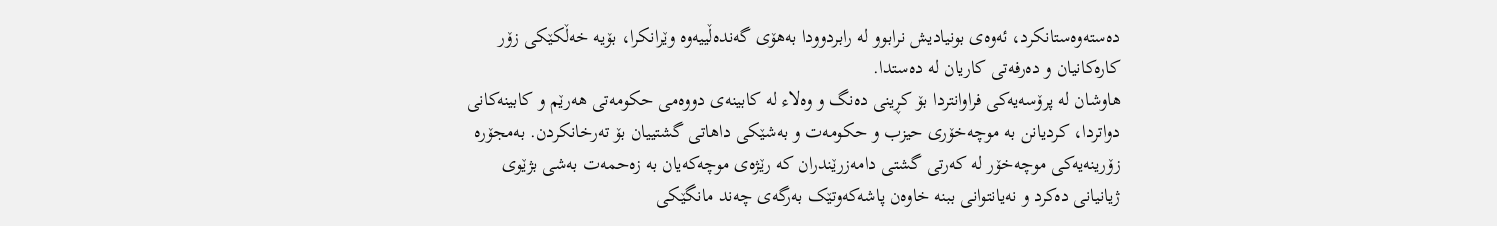دەستەوەستانکرد، ئەوەی بونیادیش نرابوو لە رابردوودا بەھۆی گەندەڵییەوە وێرانکرا، بۆیە خەڵکێکی زۆر کارەکانیان و دەرفەتی کاریان لە دەستدا.
ھاوشان لە پرۆسەیەکی فراوانتردا بۆ کڕینی دەنگ و وەلاء لە کابینەی دووەمی حکومەتی ھەرێم و کابینەکانی دواتردا، کردیانن بە موچەخۆری حیزب و حکومەت و بەشێکی داھاتی گشتییان بۆ تەرخانکردن. بەمجۆرە زۆرینەیەکی موچەخۆر لە کەرتی گشتی دامەزرێندران کە رێژەی موچەکەیان بە زەحمەت بەشی بژێوی ژیانیانی دەکرد و نەیانتوانی ببنە خاوەن پاشەکەوتێک بەرگەی چەند مانگێکی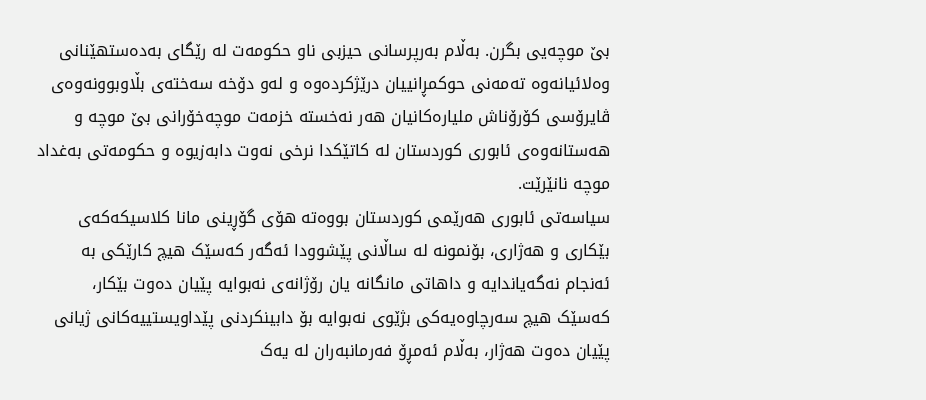بێ موچەیی بگرن. بەڵام بەرپرسانی حیزبی ناو حکومەت لە رێگای بەدەستھێنانی وەلائیانەوە تەمەنی حوکمڕانییان درێژکردەوە و لەو دۆخە سەختەی بڵاوبوونەوەی ڤایرۆسی کۆرۆناش ملیارەکانیان ھەر نەخستە خزمەت موچەخۆرانی بێ موچە و ھەستانەوەی ئابوری کوردستان لە کاتێکدا نرخی نەوت دابەزیوە و حکومەتی بەغداد موچە نانێرێت.
سیاسەتی ئابوری ھەرێمی کوردستان بووەتە ھۆی گۆڕینی مانا کلاسیکەکەی بێکاری و ھەژاری، بۆنمونە لە ساڵانی پێشوودا ئەگەر کەسێک ھیچ کارێکی بە ئەنجام نەگەیاندایە و داھاتی مانگانە یان رۆژانەی نەبوایە پێیان دەوت بێکار، کەسێک ھیچ سەرچاوەیەکی بژێوی نەبوایە بۆ دابینکردنی پێداویستییەکانی ژیانی پێیان دەوت ھەژار، بەڵام ئەمڕۆ فەرمانبەران لە یەک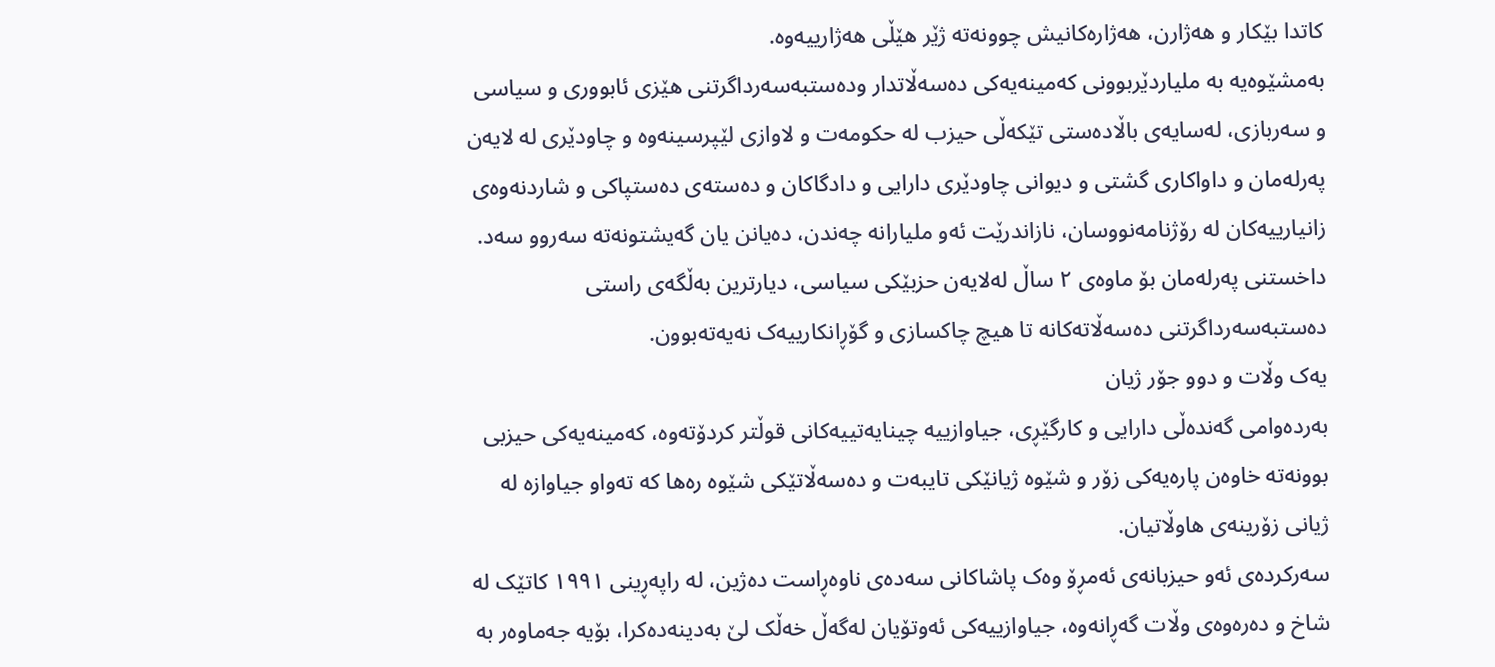کاتدا بێکار و ھەژارن، ھەژارەکانیش چوونەتە ژێر ھێڵی ھەژارییەوە.
بەمشێوەیە بە ملیاردێربوونی کەمینەیەکی دەسەڵاتدار ودەستبەسەرداگرتنی ھێزی ئابووری و سیاسی و سەربازی، لەسایەی باڵادەستی تێکەڵی حیزب لە حکومەت و لاوازی لێپرسینەوە و چاودێری لە لایەن پەرلەمان و داواکاری گشتی و دیوانی چاودێری دارایی و دادگاکان و دەستەی دەستپاکی و شاردنەوەی زانیارییەکان لە رۆژنامەنووسان، نازاندرێت ئەو ملیارانە چەندن، دەیانن یان گەیشتونەتە سەروو سەد. داخستنی پەرلەمان بۆ ماوەی ٢ ساڵ لەلایەن حزبێکی سیاسی، دیارترین بەڵگەی راستی دەستبەسەرداگرتنی دەسەڵاتەکانە تا ھیچ چاکسازی و گۆڕانکارییەک نەیەتەبوون.
یەک وڵات و دوو جۆر ژیان
بەردەوامی گەندەڵی دارایی و کارگێڕی، جیاوازییە چینایەتییەکانی قوڵتر کردۆتەوە، کەمینەیەکی حیزبی بوونەتە خاوەن پارەیەکی زۆر و شێوە ژیانێکی تایبەت و دەسەڵاتێکی شێوە رەھا کە تەواو جیاوازە لە ژیانی زۆرینەی ھاوڵاتیان.
سەرکردەی ئەو حیزبانەی ئەمڕۆ وەک پاشاکانی سەدەی ناوەڕاست دەژین، لە راپەڕینی ١٩٩١ کاتێک لە شاخ و دەرەوەی وڵات گەڕانەوە، جیاوازییەکی ئەوتۆیان لەگەڵ خەڵک لێ بەدینەدەکرا، بۆیە جەماوەر بە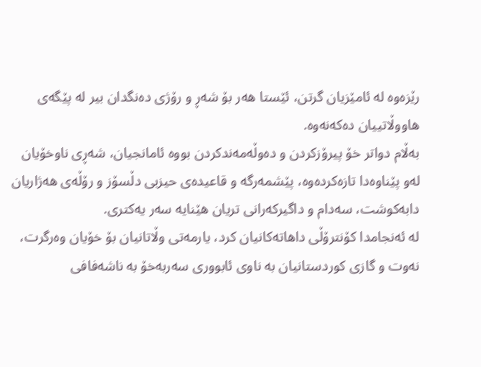رێزەوە لە ئامێزیان گرتن، ئێستا ھەر بۆ شەڕ و رۆژی دەنگدان بیر لە پێگەی ھاووڵاتییان دەکەنەوە.
بەڵام دواتر خۆ پیرۆزکردن و دەوڵەمەندکردن بووە ئامانجیان، شەڕی ناوخۆیان لەو پێناوەدا تازەکردەوە، پێشمەرگە و قاعیدەی حیزبی دڵسۆز و رۆڵەی ھەژاریان دابەکوشت، سەدام و داگیرکەرانی تریان ھێنایە سەر یەکتری.
لە ئەنجامدا کۆنترۆڵی داھاتەکانیان کرد، یارمەتی وڵاتانیان بۆ خۆیان وەرگرت، نەوت و گازی کوردستانیان بە ناوی ئابووری سەربەخۆ بە ناشەفافی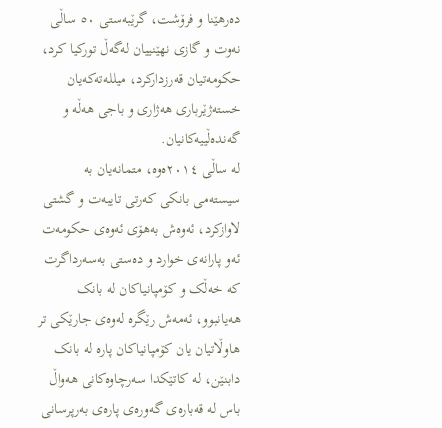دەرھێنا و فرۆشت، گرێبەستی ٥٠ ساڵی نەوت و گازی نھێنییان لەگەڵ تورکیا کرد، حکومەتیان قەرزدارکرد، میللەتەکەیان خستەژێرباری ھەژاری و باجی ھەڵە و گەندەڵییەکانیان.
لە ساڵی ٢٠١٤ەوە، متمانەیان بە سیستەمی بانکی کەرتی تایبەت و گشتی لاوازکرد، ئەوەش بەھۆی ئەوەی حکومەت ئەو پارانەی خوارد و دەستی بەسەرداگرت کە خەڵک و کۆمپانیاکان لە بانک ھەیانبوو، ئەمەش رێگرە لەوەی جارێکی تر ھاوڵاتیان یان کۆمپانیاکان پارە لە بانک دابنێن، لە کاتێکدا سەرچاوەکانی ھەواڵ باس لە قەبارەی گەورەی پارەی بەرپرسانی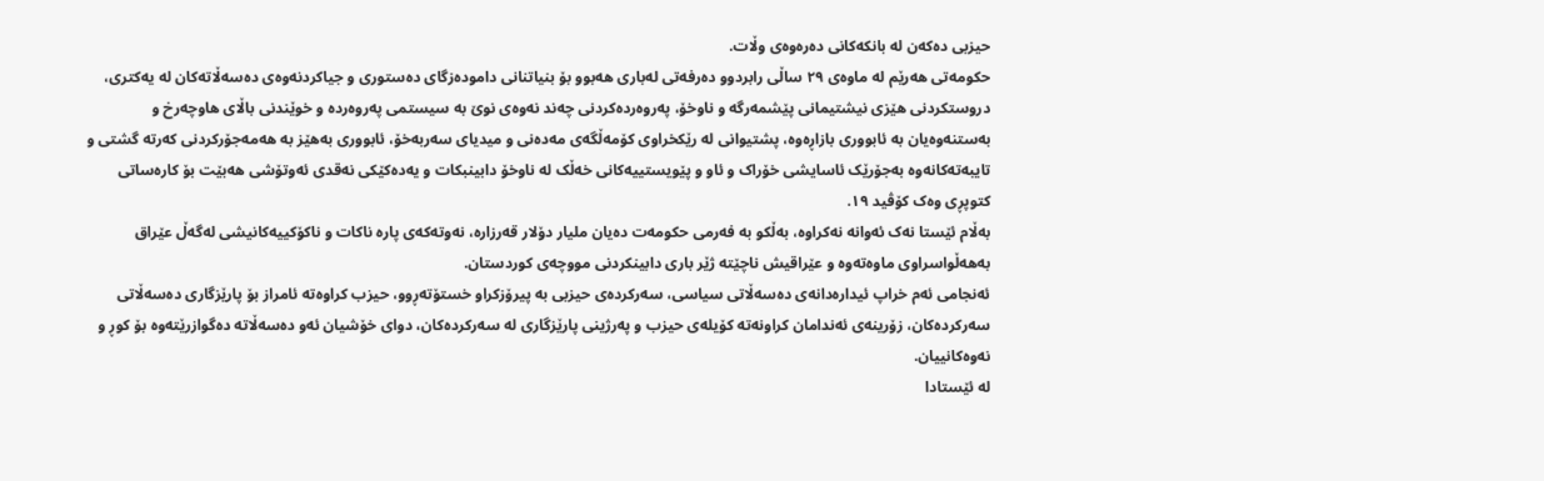حیزبی دەکەن لە بانکەکانی دەرەوەی وڵات.
حکومەتی ھەرێم لە ماوەی ٢٩ ساڵی رابردوو دەرفەتی لەباری ھەبوو بۆ بنیاتنانی دامودەزگای دەستوری و جیاکردنەوەی دەسەڵاتەکان لە یەکتری، دروستکردنی ھێزی نیشتیمانی پێشمەرگە و ناوخۆ، پەروەردەکردنی چەند نەوەی نوێ بە سیستمی پەروەردە و خوێندنی باڵای ھاوچەرخ و بەستنەوەیان بە ئابووری بازاڕەوە، پشتیوانی لە رێکخراوی کۆمەڵگەی مەدەنی و میدیای سەربەخۆ، ئابووری بەھێز بە ھەمەجۆرکردنی کەرتە گشتی و تایبەتەکانەوە بەجۆرێک ئاسایشی خۆراک و ئاو و پێویستییەکانی خەڵک لە ناوخۆ دابینبکات و یەدەکێکی نەقدی ئەوتۆشی ھەبێت بۆ کارەساتی کتوپڕی وەک کۆڤید ١٩.
بەڵام ئێستا نەک ئەوانە نەکراوە، بەڵکو بە فەرمی حکومەت دەیان ملیار دۆلار قەرزارە، نەوتەکەی پارە ناکات و ناکۆکییەکانیشی لەگەڵ عێراق بەھەڵواسراوی ماوەتەوە و عێراقیش ناچێتە ژێر باری دابینکردنی مووچەی کوردستان.
ئەنجامی ئەم خراپ ئیدارەدانەی دەسەڵاتی سیاسی، سەرکردەی حیزبی بە پیرۆزکراو خستۆتەڕوو، حیزب کراوەتە ئامراز بۆ پارێزگاری دەسەڵاتی سەرکردەکان، زۆرینەی ئەندامان کراونەتە کۆیلەی حیزب و پەرژینی پارێزگاری لە سەرکردەکان، دوای خۆشیان ئەو دەسەڵاتە دەگوازرێتەوە بۆ کوڕ و نەوەکانییان.
لە ئێستادا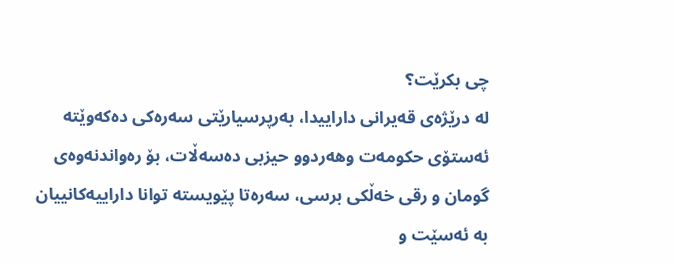چی بکرێت؟
لە درێژەی قەیرانی داراییدا، بەرپرسیارێتی سەرەکی دەکەوێتە ئەستۆی حکومەت وھەردوو حیزبی دەسەڵات، بۆ رەواندنەوەی گومان و رقی خەڵکی برسی، سەرەتا پێویستە توانا داراییەکانییان بە ئەسێت و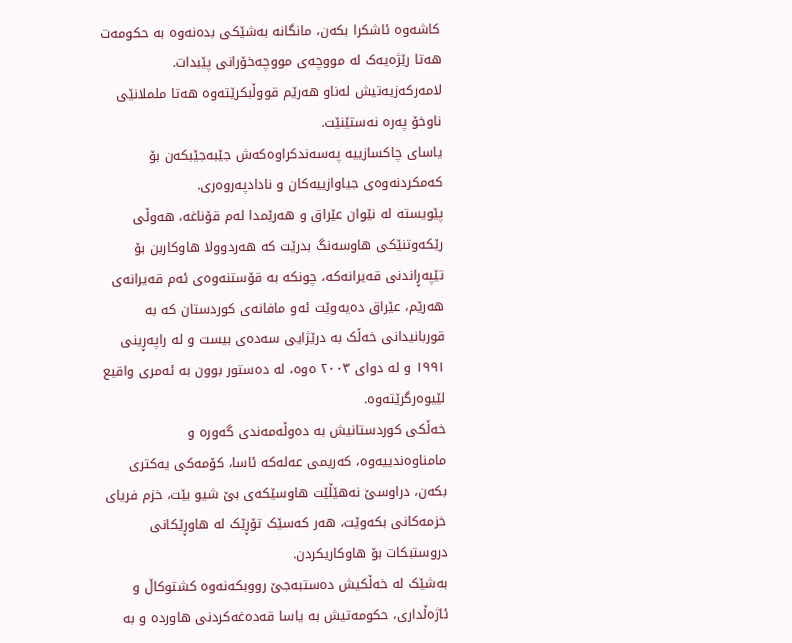کاشەوە ئاشکرا بکەن، مانگانە بەشێکی بدەنەوە بە حکومەت ھەتا رێژەیەک لە مووچەی مووچەخۆرانی پێبدات. لامەرکەزیەتیش لەناو ھەرێم قووڵبکرێتەوە ھەتا ململانێی ناوخۆ پەرە نەستێنێت.
یاسای چاکسازییە پەسەندکراوەکەش جێبەجێبکەن بۆ کەمکردنەوەی جیاوازییەکان و نادادپەروەری.
پێویستە لە نێوان عێراق و ھەرێمدا لەم قۆناغە، ھەوڵی رێکەوتنێکی ھاوسەنگ بدرێت کە ھەردوولا ھاوکاربن بۆ تێپەڕاندنی قەیرانەکە، چونکە بە قۆستنەوەی ئەم قەیرانەی ھەرێم، عێراق دەیەوێت ئەو مافانەی کوردستان کە بە قوربانیدانی خەڵک بە درێژایی سەدەی بیست و لە راپەڕینی ١٩٩١ و لە دوای ٢٠٠٣ ەوە، لە دەستور بوون بە ئەمری واقیع لێیوەرگرێتەوە.
خەڵکی کوردستانیش بە دەوڵەمەندی گەورە و مامناوەندییەوە، کەریمی عەلەکە ئاسا، کۆمەکی یەکتری بکەن، دراوسێ نەھێڵێت ھاوسێکەی بێ شیو بێت، خزم فریای خزمەکانی بکەوێت، ھەر کەسێک تۆڕێک لە ھاوڕێکانی دروستبکات بۆ ھاوکاریکردن.
بەشێک لە خەڵکیش دەستبەجێ رووبکەنەوە کشتوکاڵ و ئاژەڵداری، حکومەتیش بە یاسا قەدەغەکردنی ھاوردە و بە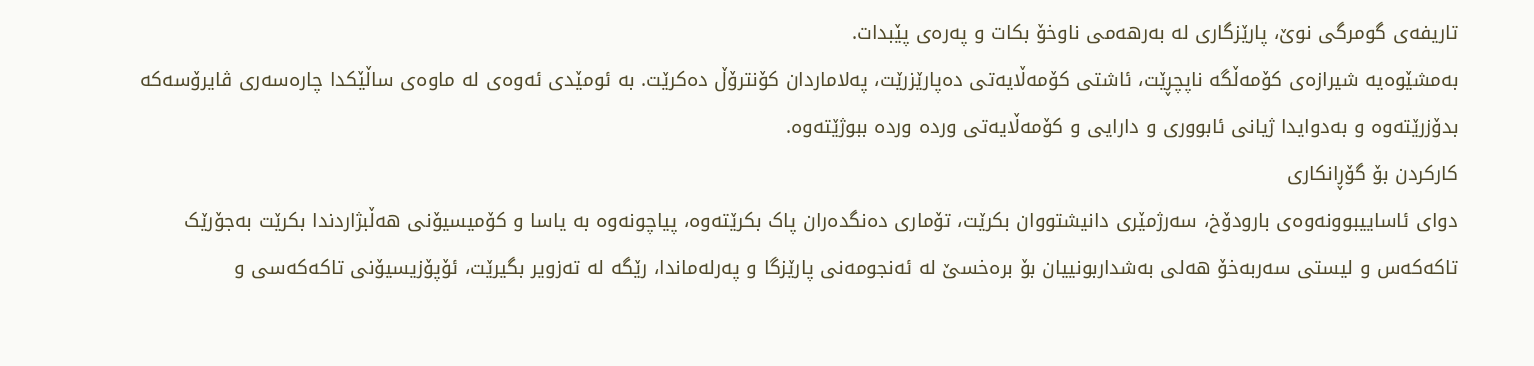تاریفەی گومرگی نوێ، پارێزگاری لە بەرھەمی ناوخۆ بکات و پەرەی پێبدات.
بەمشێوەیە شیرازەی کۆمەڵگە ناپچڕێت، ئاشتی کۆمەڵایەتی دەپارێزرێت، پەلاماردان کۆنترۆڵ دەکرێت. بە ئومێدی ئەوەی لە ماوەی ساڵێکدا چارەسەری ڤایرۆسەکە بدۆزرێتەوە و بەدوایدا ژیانی ئابووری و دارایی و کۆمەڵایەتی وردە وردە ببوژێتەوە.
کارکردن بۆ گۆڕانکاری
دوای ئاساییبوونەوەی بارودۆخ، سەرژمێری دانیشتووان بکرێت، تۆماری دەنگدەران پاک بکرێتەوە، پیاچونەوە بە یاسا و کۆمیسیۆنی ھەڵبژاردندا بکرێت بەجۆرێک تاکەکەس و لیستی سەربەخۆ ھەلی بەشداربونییان بۆ برەخسێ لە ئەنجومەنی پارێزگا و پەرلەماندا، رێگە لە تەزویر بگیرێت، ئۆپۆزیسیۆنی تاکەکەسی و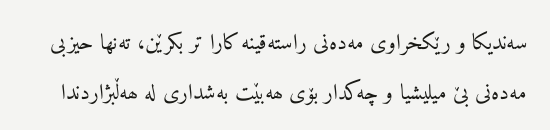سەندیکا و رێکخراوی مەدەنی راستەقینە کارا تر بکرێن، تەنھا حیزبی مەدەنی بێ میلیشیا و چەکدار بۆی ھەبێت بەشداری لە ھەڵبژاردندا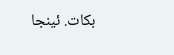بکات. ئینجا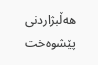ھەڵبژاردنی پێشوەخت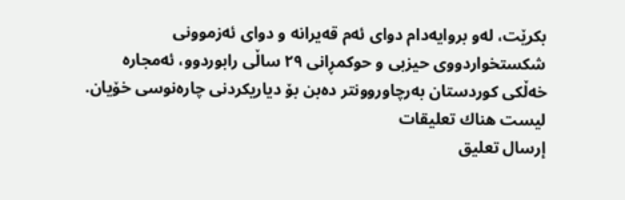بکرێت، لەو بروایەدام دوای ئەم قەیرانە و دوای ئەزموونی شکستخواردووی حیزبی و حوکمڕانی ٢٩ ساڵی رابوردوو، ئەمجارە خەڵکی کوردستان بەرچاوروونتر دەبن بۆ دیاریکردنی چارەنوسی خۆیان.
ليست هناك تعليقات
إرسال تعليق